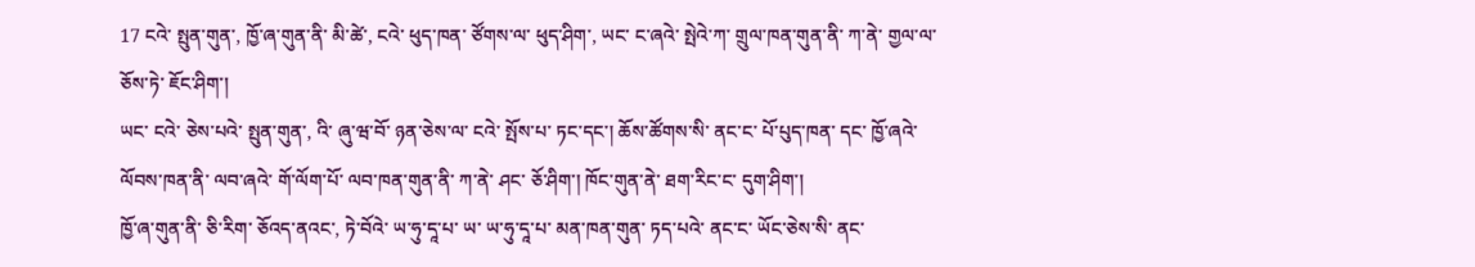17 ངའེ་ སྤུན་གུན་, ཁྱོ་ཞ་གུན་ནི་ མི་ཚེ་, ངའེ་ ཕུད་ཁན་ ཙོགས་ལ་ ཕུད་ཤིག་, ཡང་ ང་ཞའེ་ སྤེའེ་ཀ་ གྲུལ་ཁན་གུན་ནི་ ཀ་ནེ་ གྱལ་ལ་ ཅོས་ཏེ་ ཇོང་ཤིག་།
ཡང་ ངའེ་ ཅེས་པའེ་ སྤུན་གུན་, འི་ ཞུ་ཝ་བོ་ ཉན་ཅེས་ལ་ ངའེ་ སྤོས་པ་ ཏང་དང་། ཆོས་ཚོགས་སི་ ནང་ང་ པོ་པུད་ཁན་ དང་ ཁྱོ་ཞའེ་ ལོབས་ཁན་ནི་ ལབ་ཞའེ་ གོ་ལོག་པོ་ ལབ་ཁན་གུན་ནི་ ཀ་ནེ་ ཤང་ ཅོ་ཤིག་། ཁོང་གུན་ནེ་ ཐག་རིང་ང་ དུག་ཤིག་།
ཁྱོ་ཞ་གུན་ནི་ ཅི་རིག་ ཅོའད་ནའང་, ཏེ་བོའེ་ ཡ་ཧུ་དཱ་པ་ ཡ་ ཡ་ཧུ་དཱ་པ་ མན་ཁན་གུན་ ཏད་པའེ་ ནང་ང་ ཡོང་ཅེས་སི་ ནང་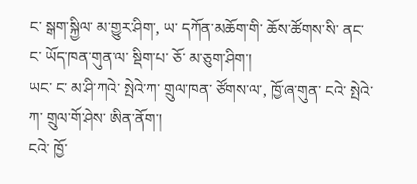ང་ སྒག་སྐྱིལ་ མ་གྱུར་ཤིག་, ཡ་ དཀོན་མཆོག་གི་ ཆོས་ཚོགས་སི་ ནང་ང་ ཡོད་ཁན་གུན་ལ་ སྡིག་པ་ ཅོ་ མ་ཅུག་ཤིག་།
ཡང་ ང་ མ་ཤི་ཀའེ་ སྤེའེ་ཀ་ གྲུལ་ཁན་ ཙོགས་ལ་, ཁྱོ་ཞ་གུན་ ངའེ་ སྤེའེ་ཀ་ གྲུལ་གོ་ཤེས་ ཨིན་ནོག་།
ངའེ་ ཁྱོ་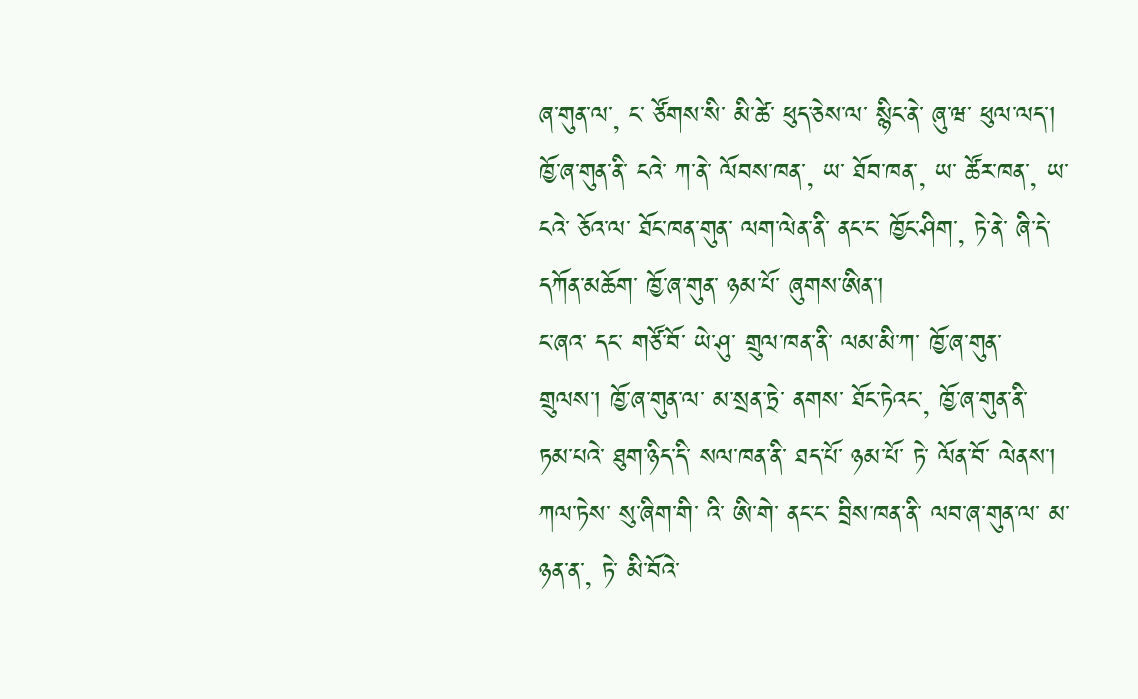ཞ་གུན་ལ་, ང་ ཙོགས་སི་ མི་ཚེ་ ཕུད་ཅེས་ལ་ སྙིང་ནེ་ ཞུ་ཝ་ ཕུལ་ལད་།
ཁྱོ་ཞ་གུན་ནི་ ངའེ་ ཀ་ནེ་ ལོབས་ཁན་, ཡ་ ཐོབ་ཁན་, ཡ་ ཚོར་ཁན་, ཡ་ ངའེ་ ཅོའ་ལ་ ཐོང་ཁན་གུན་ ལག་ལེན་ནི་ ནང་ང་ ཁྱོང་ཤིག་, ཏེ་ནེ་ ཞི་དེ་ དཀོན་མཆོག་ ཁྱོ་ཞ་གུན་ ཉམ་པོ་ ཞུགས་ཨིན་།
ང་ཞའ་ དང་ གཙོ་བོ་ ཡེ་ཤུ་ གྲུལ་ཁན་ནི་ ལམ་མི་ཀ་ ཁྱོ་ཞ་གུན་ གྲུལས་། ཁྱོ་ཞ་གུན་ལ་ མ་སྲན་ཏྲེ་ ནགས་ ཐོང་ཏེའང་, ཁྱོ་ཞ་གུན་ནི་ ཏམ་པའེ་ ཐུག་ཉིད་དི་ སལ་ཁན་ནི་ ཐད་པོ་ ཉམ་པོ་ ཏེ་ ལོན་བོ་ ལེནས་།
ཀལ་ཏེས་ སུ་ཞིག་གི་ འི་ ཨི་གེ་ ནང་ང་ བྲིས་ཁན་ནི་ ལབ་ཞ་གུན་ལ་ མ་ཉན་ན་, ཏེ་ མི་བོའེ་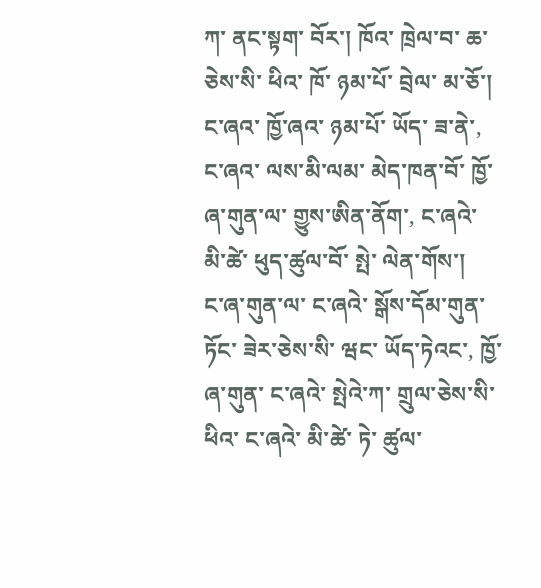ཀ་ ནང་སྟག་ བོར་། ཁོའ་ ཁྲེལ་བ་ ཆ་ཅེས་སི་ ཕིའ་ ཁོ་ ཉམ་པོ་ བྲེལ་ མ་ཅོ་།
ང་ཞའ་ ཁྱོ་ཞའ་ ཉམ་པོ་ ཡོད་ ཟ་ནེ་, ང་ཞའ་ ལས་མི་ལམ་ མེད་ཁན་བོ་ ཁྱོ་ཞ་གུན་ལ་ གྱུས་ཨིན་ནོག་, ང་ཞའེ་ མི་ཚེ་ ཕུད་ཚུལ་བོ་ སྤེ་ ལེན་གོས་།
ང་ཞ་གུན་ལ་ ང་ཞའེ་ སྒོས་དོམ་གུན་ ཏོང་ ཟེར་ཅེས་སི་ ཝང་ ཡོད་ཏེའང་, ཁྱོ་ཞ་གུན་ ང་ཞའེ་ སྤེའེ་ཀ་ གྲུལ་ཅེས་སི་ ཕིའ་ ང་ཞའེ་ མི་ཚེ་ ཏེ་ ཚུལ་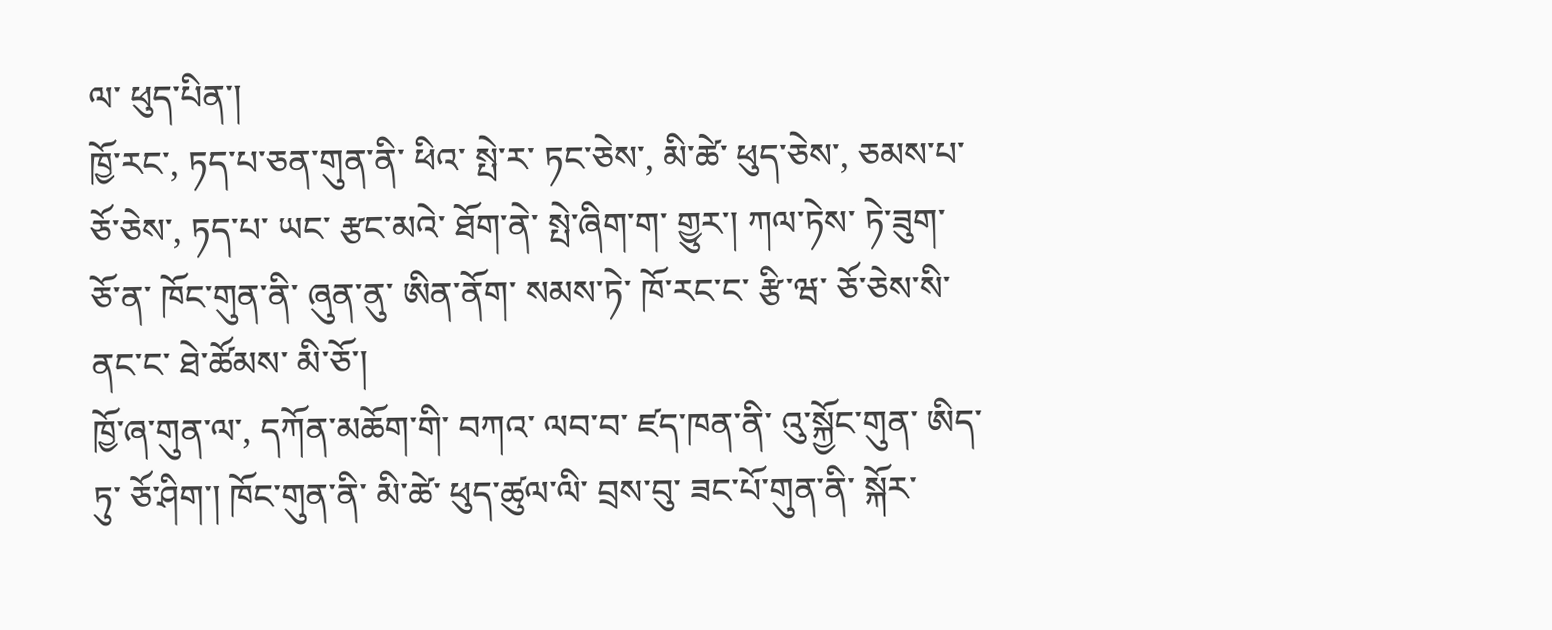ལ་ ཕུད་པིན་།
ཁྱོ་རང་, ཏད་པ་ཅན་གུན་ནི་ ཕིའ་ སྤེ་ར་ ཏང་ཅེས་, མི་ཚེ་ ཕུད་ཅེས་, ཅམས་པ་ ཅོ་ཅེས་, ཏད་པ་ ཡང་ རྩང་མའེ་ ཐོག་ནེ་ སྤེ་ཞིག་ག་ གྱུར་། ཀལ་ཏེས་ ཏེ་ཟུག་ ཅོ་ན་ ཁོང་གུན་ནི་ ཞུན་ནུ་ ཨིན་ནོག་ སམས་ཏེ་ ཁོ་རང་ང་ རྩི་ཝ་ ཅོ་ཅེས་སི་ ནང་ང་ ཐེ་ཚོམས་ མི་ཅོ་།
ཁྱོ་ཞ་གུན་ལ་, དཀོན་མཆོག་གི་ བཀའ་ ལབ་བ་ ཛད་ཁན་ནི་ འུ་སྐྱོང་གུན་ ཨིད་ཏུ་ ཅོ་ཤིག་། ཁོང་གུན་ནི་ མི་ཚེ་ ཕུད་ཚུལ་ལི་ བྲས་བུ་ ཟང་པོ་གུན་ནི་ སྐོར་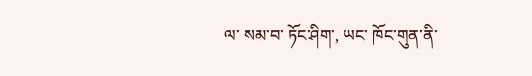ལ་ སམ་བ་ ཏོང་ཤིག་, ཡང་ ཁོང་གུན་ནི་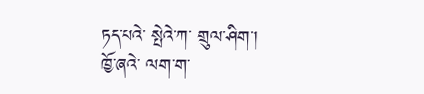ཏད་པའེ་ སྤེའེ་ཀ་ གྲུལ་ཤིག་།
ཁྱོ་ཞའེ་ ལག་ག་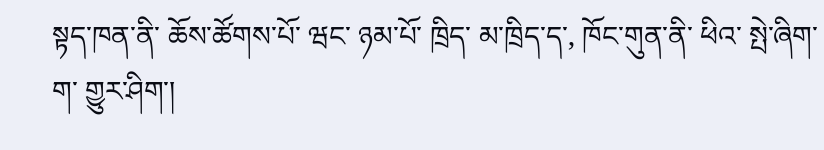སྟད་ཁན་ནི་ ཆོས་ཚོགས་པོ་ ཝང་ ཉམ་པོ་ ཁྲིད་ མ་ཁྲིད་ད་, ཁོང་གུན་ནི་ ཕིའ་ སྤེ་ཞིག་ག་ གྱུར་ཤིག་།